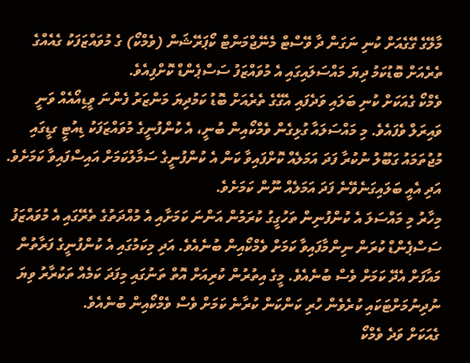މާލޭގެ ގޭގެއަށް ކުނި ނަގަން ދާ ވޭސްޓް މެނޭޖްމަންޓް ކޯޕަރޭޝަން (ވެމްކޯ) ގެ މުވައްޒަފަކު ގެއެއްގެ ތެރެއަށް ބޮޑުކަމު ދިޔަ މައްސަލައިގައި އެ މުވައްޒަފު ސަސްޕެންޑް ކޮށްފިއެވެ.
ވެމްކޯ ގެއަކަށް ކުނި ބަލައި ވަދެފައި އެގޭގެ ތެރެއަށް ބޮޑު ކަމުދިޔަ މަންޒަރު ފެންނަ ވީޑިއޯއެއް ވަނީ ވައިރަލް ވެފައެވެ. މި މައްސަލައާ ގުޅިގެން ވެމްކޯއިން ބުނީ، އެ ކުންފުނީގެ މުވައްޒަފަކު ޑިއުޓީ ގޑީގައި މުޖުތަމައު ގަބޫލު ނުކުރާ ފަދަ އަމަލެއް ކޮށްފައިވާ ކަން އެ ކުންފުނީގެ ސަމާލުކަމަށް އައިސްފައިވާ ކަމަށެވެ. އަދި އެއީ ބަލައިގަނެވޭނެ ފަދަ އަމަލެއް ނޫން ކަމަށެވެ.
މިހާރު މި މައްސަލަ އެ ކުންފުނިން ތަހުގީގު ކުރަމުން އަންނަ ކަމަށާއި އެ މުއްދަތުގެ ތެރޭގައި އެ މުވައްޒަފު ސަސްޕެންޑް ކުރަން ނިންމާފައިވާ ކަމަށް ވެމްކޯއިން ބުނެއެވެ. އަދި މިކަމުގައި އެ ކުންފުނީގެ ފަރާތުން މައާފަށް އެދޭ ކަމަށް ވެސް ބުނެއެވެ. މީގެ އިތުރުން ކުރިއަށް އޮތް ތަނުގައި މިފަދަ ކަމެއް ތަކުރާރު ވިޔަ ނުދިނުމަށްޓަކައި ކުރެވެން ހުރި ކަންކަން ކުރާނެ ކަމަށް ވެސް ވެމްކޯއިން ބުނެއެވެ.
ގެއަކަށް ވަދެ ވެމްކޯ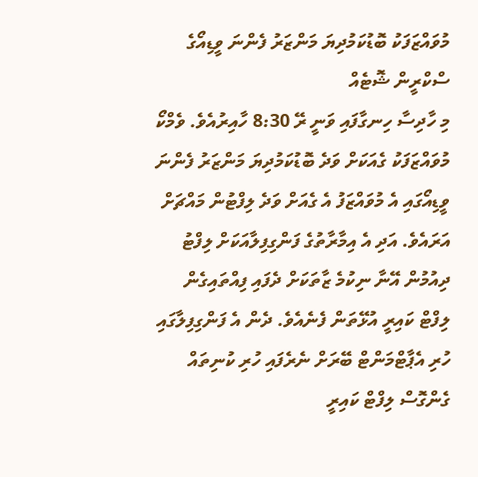މުވައްޒަފަކު ބޮޑުކަމުދިޔަ މަންޒަރު ފެންނަ ވީޑިއޯގެ ސްކްރީން ޝޮޓެއް
މި ހާދިސާ ހިނގާފައި ވަނީ ރޭ 8:30 ހާއިރުއެވެ. ވެމްކޯ މުވައްޒަފަކު ގެއަކަށް ވަދެ ބޮޑުކަމުދިޔަ މަންޒަރު ފެންނަ ވީޑިއޯގައި އެ މުވައްޒަފު އެ ގެއަށް ވަދެ ލިފްޓުން މައްޗަށް އަރައެވެ. އަދި އެ އިމާރާތުގެ ފަންގިފިލާއަކަށް ލިފްޓު ދިއުމުން އޭނާ ނިކުމެ ޒާތަކަށް ދެފައި ފިއްތައިގެން ލިފްޓް ކައިރީ އުޅޭތަން ފެނެއެވެ. ދެން އެ ފަންގިފިލާގައި ހުރި އެޕާޓްމަންޓް ބޭރަށް ނެރެފައި ހުރި ކުނިތައް ގެންގޮސް ލިފްޓް ކައިރީ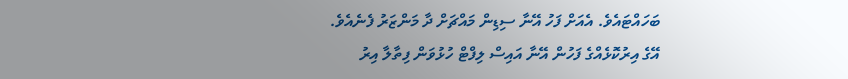ބަހައްޓައެވެ. އެއަށް ފަހު އޭނާ ސިޑިން މައްޗަށް ދާ މަންޒަރު ފެނެއެވެ.
އޭގެ އިރުކޮޅެއްގެ ފަހުން އޭނާ އައިސް ލިފްޓް ހުޅުވަން ފިތާލާ އިރު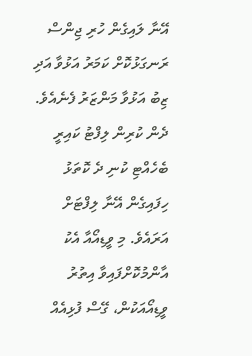އޭނާ ލައިގެން ހުރި ޖިންސް ރަނގަޅުކޮށް ކަމަރު އަޅުވާ އަދި ޒިބު އަޅުވާ މަންޒަރު ފެނެއެވެ. ދެން ކުރިން ލިފްޓު ކައިރީ ބެހެއްޓި ކުނި ދެ ކޮތަޅު ހިފައިގެން އޭނާ ލިފްޓަށް އަރައެވެ. މި ވީޑިއޯއާ އެކު އާންމުކޮށްފައިވާ އިތުރު ވީޑިއޯއަކުން، ގޭސް ފުޅިއެއް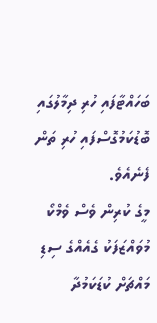ބަހައްޓާފައި ހުރި ދިމާލުގައި ބޮޑުކަމުގޮސްފައި ހުރި ތަން ފެނެއެވެ.
މީގެ ކުރިން ވެސް ވެމްކޯ މުވައްޒަފަކު ގެއެއްގެ ސިޑި މައްޗަށް ކުޑަކަމުދާ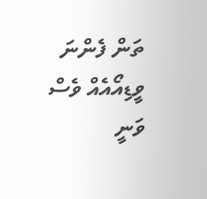ތަން ފެންނަ ވީޑިއޯއެއް ވެސް ވަނީ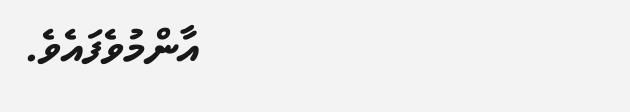އާންމުވެފައެވެ.